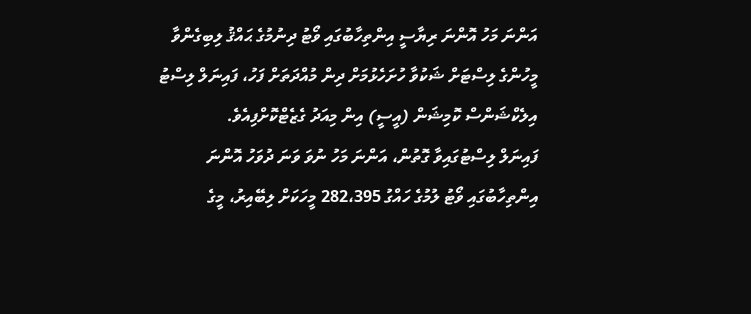އަންނަ މަހު އޮންނަ ރިޔާސީ އިންތިހާބުގައި ވޯޓު ދިނުމުގެ ޙައްޤު ލިބިގެންވާ މީހުންގެ ލިސްޓަށް ޝަކުވާ ހުށަހެޅުމަށް ދިން މުއްދަތަށް ފަހު، ފައިނަލް ލިސްޓު އިލެކްޝަންސް ކޮމިޝަން (އީސީ) އިން މިއަދު ގެޒެޓްކޮށްފިއެވެ.
ފައިނަލް ލިސްޓުގައިވާ ގޮތުން، އަންނަ މަހު ނުވަ ވަނަ ދުވަހު އޮންނަ އިންތިހާބުގައި ވޯޓު ލުމުގެ ހައްގު 282،395 މީހަކަށް ލިބޭއިރު، މީގެ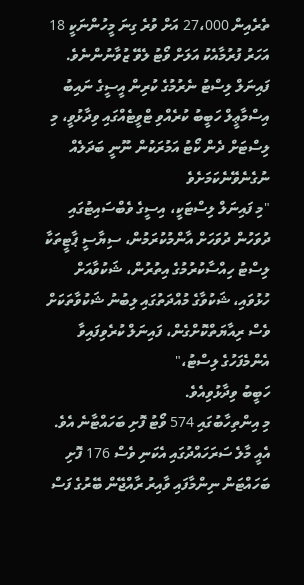ތެރެއިން 27،000 އަށް ވުރެ ގިނަ މީހުންނަކީ 18 އަހަރު ފުރުމާއެކު އަލަށް ވޯޓު ލެވޭ ޒުވާނުންނެވެ.
ފައިނަލް ލިސްޓު ނެރުމުގެ ކުރިން އީސީގެ ނައިބު އިސްމާޢީލް ހަބީބު ކުރެއްވި ޓްވީޓެއްގައި ވިދާޅުވީ، މި ލިސްޓަށް ދެން ކޯޓު އަމުރަކުން ނޫނީ ބަދަލެއް ނުގެނެވޭނެކަމަށެވެ
"މި ފައިނަލް ލިސްޓަކީ، އިސީގެ ވެބްސައިޓުގައި ދުވަހުން ދުވަހަށް އާންމުކުރަމުން، ސިޔާސީ ޕާޓީތަކާ ލިސްޓު ހިއްސާކުރުމުގެ އިތުރުން، ޝަކުވާއަށް ހުޅުވައި، ޝަކުވާގެ މުއްދަތުގައި ލިބުނު ޝަކުވާތަކަށް ވެސް ރިއާޔަތްކޮށްގެން، ފައިނަލް ކުރެވިފައިވާ އެންމެފަހުގެ ލިސްޓު،"
ހަބީބު ވިދާޅުވިއެވެ.
މި އިންތިހާބުގައި 574 ވޯޓު ފޮށި ބަހައްޓާނެ އެވެ. އެއީ މާލެ ސަރަހައްދުގައި އެކަނި ވެސް 176 ފޮށި ބަހައްޓަން ނިންމާފައި ވާއިރު ރާއްޖޭން ބޭރުގެ ފަސް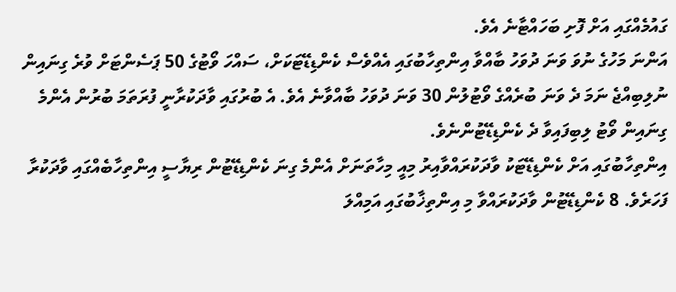ގައުމެއްގައި އަށް ފޮށި ބަހައްޓާނެ އެވެ.
އަންނަ މަހުގެ ނުވަ ވަނަ ދުވަހު ބާއްވާ އިންތިހާބުގައި އެއްވެސް ކެންޑިޑޭޓަކަށް، ސައްހަ ވޯޓުގެ 50 ޕަސެންޓަށް ވުރެ ގިނައިން ނުލިބިއްޖެ ނަމަ ދެ ވަނަ ބުރެއްގެ ވޯޓުލުން 30 ވަނަ ދުވަހު ބާއްވާނެ އެވެ. އެ ބުރުގައި ވާދަކުރާނީ ފުރަތަމަ ބުރުން އެންމެ ގިނައިން ވޯޓު ލިބިފައިވާ ދެ ކެންޑިޑޭޓުންނެވެ.
އިންތިހާބުގައި އަށް ކެންޑިޑޭޓަކު ވާދަކުރައްވާއިރު މިއީ މިހާތަނަށް އެންމެ ގިނަ ކެންޑިޑޭޓުން ރިޔާސީ އިންތިހާބެއްގައި ވާދަކުރާ ފަހަރެވެ. 8 ކެންޑިޑޭޓުން ވާދަކުރައްވާ މި އިންތިޚާބުގައި އަމިއްލަ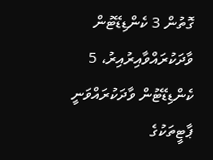ގޮތުން 3 ކެންޑިޑޭޓުން ވާދަކުރައްވާއިރުއިރު، 5 ކެންޑިޑޭޓުން ވާދަކުރައްވަނީ ޕާޓީތަކުގެ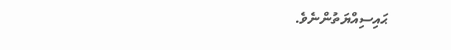ޙައިސިއްޔަތުންނެވެ.